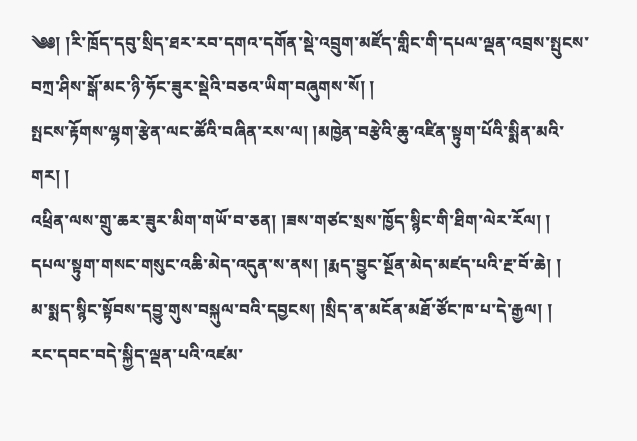༄༅། །རི་ཁྲོད་དབུ་སྲིད་ཐར་རབ་དགའ་དགོན་སྡེ་འབྲུག་མཛོད་གླིང་གི་དཔལ་ལྡན་འབྲས་སྤུངས་བཀྲ་ཤིས་སྒོ་མང་ཉི་ཧོང་ཟུར་སྡེའི་བཅའ་ཡིག་བཞུགས་སོ། །
སྤངས་རྟོགས་ལྷག་རྩེན་ལང་ཚོའི་བཞིན་རས་ལ། །མཁྱེན་བརྩེའི་ཆུ་འཛིན་སྟུག་པོའི་སྨིན་མའི་གར། །
འཕྲིན་ལས་གྲུ་ཆར་ཟུར་མིག་གཡོ་བ་ཅན། །ཟས་གཙང་སྲས་ཁྱོད་སྙིང་གི་ཐིག་ལེར་རོལ། །
དཔལ་སྟུག་གསང་གསུང་འཆི་མེད་འདུན་ས་ནས། །རྨད་བྱུང་སྔོན་མེད་མཛད་པའི་རྔ་བོ་ཆེ། །
མ་སྨད་སྙིང་སྟོབས་དབྱུ་གུས་བསྐུལ་བའི་དབྱངས། །སྲིད་ན་མངོན་མཐོ་ཙོང་ཁ་པ་དེ་རྒྱལ། །
རང་དབང་བདེ་སྐྱིད་ལྡན་པའི་འཛམ་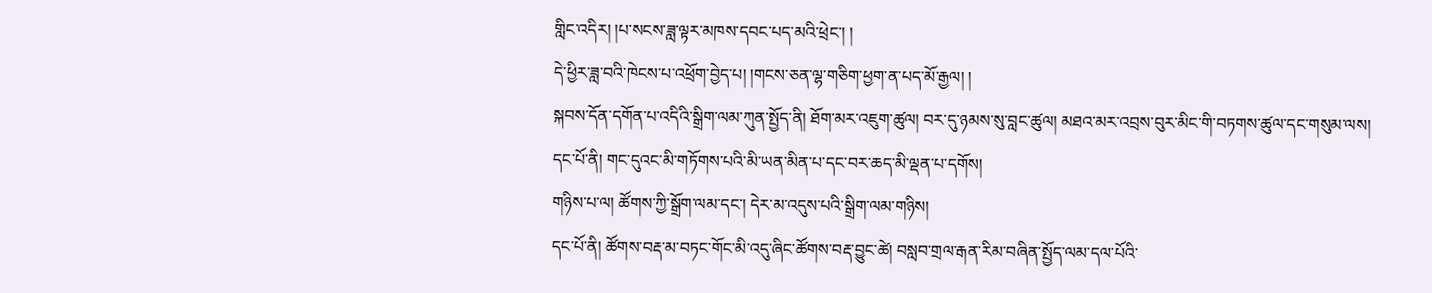གླིང་འདིར། །པ་སངས་ཟླ་ལྟར་མཁས་དབང་པད་མའི་ཕྲེང་། །
དེ་ཕྱིར་ཟླ་བའི་ཁེངས་པ་འཕྲོག་བྱེད་པ། །གངས་ཅན་ལྷ་གཅིག་ཕྱག་ན་པད་མོ་རྒྱལ། །
སྐབས་དོན་དགོན་པ་འདིའི་སྒྲིག་ལམ་ཀུན་སྤྱོད་ནི། ཐོག་མར་འཇུག་ཚུལ། བར་དུ་ཉམས་སུ་བླང་ཚུལ། མཐའ་མར་འབྲས་བུར་མིང་གི་བཏགས་ཚུལ་དང་གསུམ་ལས།
དང་པོ་ནི། གང་དུའང་མི་གཏོགས་པའི་མི་ཡན་མིན་པ་དང་བར་ཆད་མི་ལྡན་པ་དགོས།
གཉིས་པ་ལ། ཚོགས་ཀྱི་སྒྲོག་ལམ་དང་། དེར་མ་འདུས་པའི་སྒྲིག་ལམ་གཉིས།
དང་པོ་ནི། ཚོགས་བརྡ་མ་བཏང་གོང་མི་འདུ་ཞིང་ཚོགས་བརྡ་བྱུང་ཚེ། བསླབ་གྲལ་རྒན་རིམ་བཞིན་སྤྱོད་ལམ་དལ་པོའི་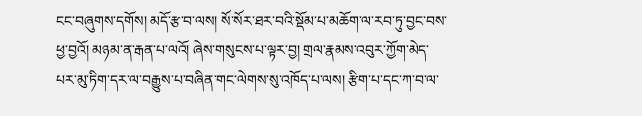ངང་བཞུགས་དགོས། མདོ་རྩ་བ་ལས། སོ་སོར་ཐར་བའི་སྡོམ་པ་མཆོག་ལ་རབ་ཏུ་བྱང་བས་ཕྱ་བྱའོ། མཉམ་ན་རྒན་པ་ལའོ། ཞེས་གསུངས་པ་ལྟར་བྱ། གྲལ་རྣམས་འབུར་ཀྱོག་མེད་པར་མུ་ཏིག་དར་ལ་བརྒྱུས་པ་བཞིན་གང་ལེགས་སུ་འཁོད་པ་ལས། རྩིག་པ་དང་ཀ་བ་ལ་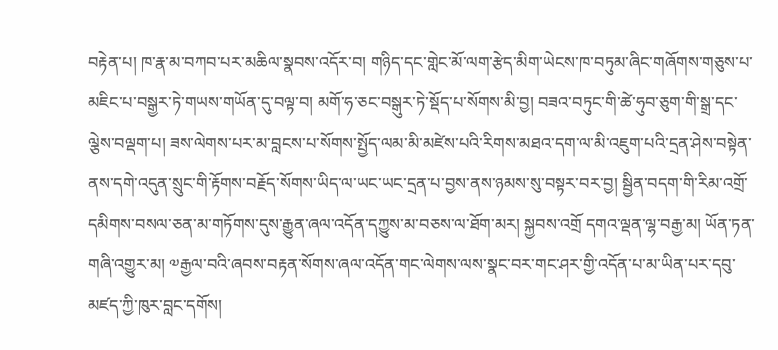བརྟེན་པ། ཁ་རྣ་མ་བཀབ་པར་མཆིལ་སྣབས་འདོར་བ། གཉིད་དང་གླེང་མོ་ལག་རྩེད་མིག་ཡེངས་ཁ་བཏུམ་ཞིང་གཞོགས་གཅུས་པ་མཇིང་པ་བསྒྱར་ཏེ་གཡས་གཡོན་དུ་བལྟ་བ། མགོ་ཧ་ཅང་བསྒུར་ཏེ་སྡོད་པ་སོགས་མི་བྱ། བཟའ་བཏུང་གི་ཚེ་ཧུབ་ཅུག་གི་སྒྲ་དང་ལྕེས་བལྡག་པ། ཟས་ལེགས་པར་མ་བླངས་པ་སོགས་སྤྱོད་ལམ་མི་མཛེས་པའི་རིགས་མཐའ་དག་ལ་མི་འཇུག་པའི་དྲན་ཤེས་བསྟེན་ནས་དགེ་འདུན་སྲུང་གི་རྟོགས་བརྗོད་སོགས་ཡིད་ལ་ཡང་ཡང་དྲན་པ་བྱས་ནས་ཉམས་སུ་བསྟར་བར་བྱ། སྦྱིན་བདག་གི་རིམ་འགྲོ་དམིགས་བསལ་ཅན་མ་གཏོགས་དུས་རྒྱུན་ཞལ་འདོན་དཀྱུས་མ་བཅས་ལ་ཐོག་མར། སྐྱབས་འགྲོ དགའ་ལྡན་ལྷ་བརྒྱ་མ། ཡོན་ཏན་གཞི་འགྱུར་མ། ༧རྒྱལ་བའི་ཞབས་བརྟན་སོགས་ཞལ་འདོན་གང་ལེགས་ལས་སྣང་བར་གང་ཤར་གྱི་འདོན་པ་མ་ཡིན་པར་དབུ་མཛད་ཀྱི་ཁུར་བླང་དགོས།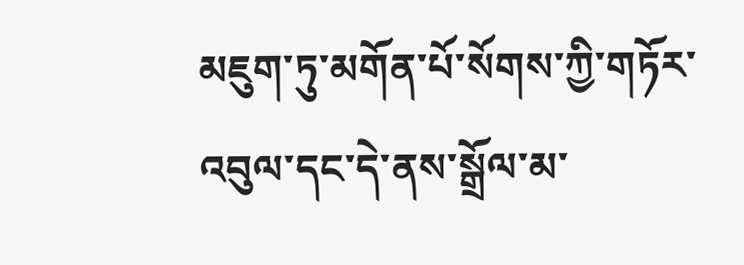མཇུག་ཏུ་མགོན་པོ་སོགས་ཀྱི་གཏོར་འབུལ་དང་དེ་ནས་སྒྲོལ་མ་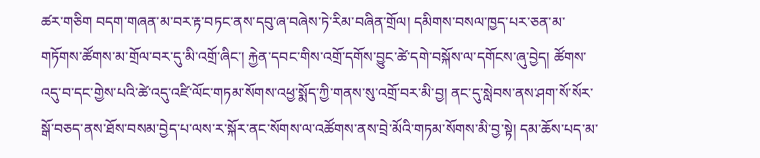ཚར་གཅིག བདག་གཞན་མ་བར་རྟ་བཏང་ནས་དབུ་ཞ་བཞེས་ཏེ་རིམ་བཞིན་གྲོལ། དམིགས་བསལ་ཁྱད་པར་ཅན་མ་གཏོགས་ཚོགས་མ་གྲོལ་བར་དུ་མི་འགྲོ་ཞིང་། རྐྱེན་དབང་གིས་འགྲོ་དགོས་བྱུང་ཚེ་དགེ་བསྐོས་ལ་དགོངས་ཞུ་བྱེད། ཚོགས་འདུ་བ་དང་གྱེས་པའི་ཚེ་འདུ་འཛི་ལོང་གཏམ་སོགས་འཕྱ་སྨོད་ཀྱི་གནས་སུ་འགྲོ་བར་མི་བྱ། ནང་དུ་སླེབས་ནས་ཤག་སོ་སོར་སྒོ་བཅད་ནས་ཐོས་བསམ་བྱེད་པ་ལས་ར་སྐོར་ནང་སོགས་ལ་འཚོགས་ནས་བྲེ་མོའི་གཏམ་སོགས་མི་བྱ་སྟེ། དམ་ཆོས་པད་མ་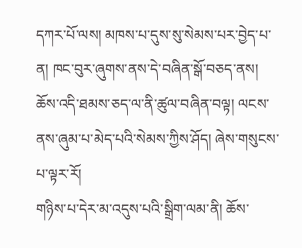དཀར་པོ་ལས། མཁས་པ་དུས་སུ་སེམས་པར་བྱེད་པ་ན། ཁང་བུར་ཞུགས་ནས་དེ་བཞིན་སྒོ་བཅད་ནས། ཆོས་འདི་ཐམས་ཅད་ལ་ནི་ཚུལ་བཞིན་བལྟ། ལངས་ནས་ཞུམ་པ་མེད་པའི་སེམས་ཀྱིས་ཤོད། ཞེས་གསུངས་པ་ལྟར་རོ།
གཉིས་པ་དེར་མ་འདུས་པའི་སྒྲིག་ལམ་ནི། ཆོས་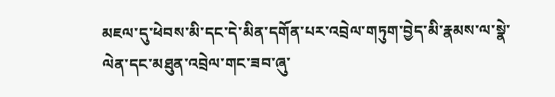མཇལ་དུ་ཕེབས་མི་དང་དེ་མིན་དགོན་པར་འབྲེལ་གཏུག་བྱེད་མི་རྣམས་ལ་སྣེ་ལེན་དང་མཐུན་འབྲེལ་གང་ཟབ་ཞུ་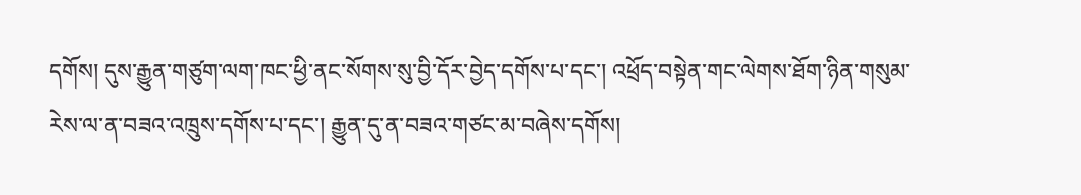དགོས། དུས་རྒྱུན་གཙུག་ལག་ཁང་ཕྱི་ནང་སོགས་སུ་བྱི་དོར་བྱེད་དགོས་པ་དང་། འཕྲོད་བསྟེན་གང་ལེགས་ཐོག་ཉིན་གསུམ་རེས་ལ་ན་བཟའ་འཁྲུས་དགོས་པ་དང་། རྒྱུན་དུ་ན་བཟའ་གཙང་མ་བཞེས་དགོས།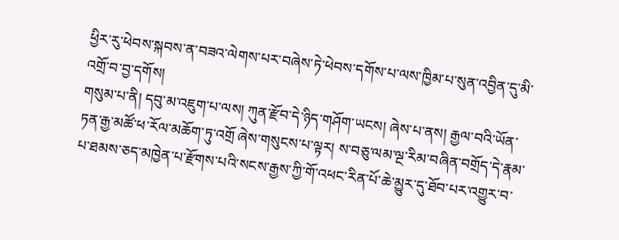ཕྱིར་རུ་ཕེབས་སྐབས་ན་བཟའ་ལེགས་པར་བཞེས་ཏེ་ཕེབས་དགོས་པ་ལས་ཁྱིམ་པ་སུན་འབྱིན་དུ་མི་འགྲོ་བ་བྱ་དགོས།
གསུམ་པ་ནི། དབུ་མ་འཇུག་པ་ལས། ཀུན་རྫོབ་དེ་ཉིད་གཤོག་ཡངས། ཞེས་པ་ནས། རྒྱལ་བའི་ཡོན་ཏན་རྒྱ་མཚོ་ཕ་རོལ་མཆོག་ཏུ་འགྲོ ཞེས་གསུངས་པ་ལྟར། ས་བཅུ་ལམ་ལྔ་རིམ་བཞིན་བགྲོད་དེ་རྣམ་པ་ཐམས་ཅད་མཁྱེན་པ་རྫོགས་པའི་སངས་རྒྱས་ཀྱི་གོ་འཕང་རིན་པོ་ཆེ་མྱུར་དུ་ཐོབ་པར་འགྱུར་བ་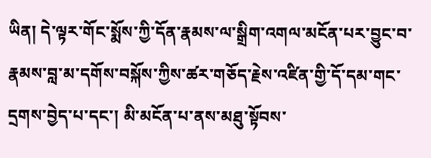ཡིན། དེ་ལྟར་གོང་སྨོས་ཀྱི་དོན་རྣམས་ལ་སྒྲིག་འགལ་མངོན་པར་བྱུང་བ་རྣམས་བླ་མ་དགོས་བསྐོས་ཀྱིས་ཚར་གཅོད་རྗེས་འཛིན་གྱི་དོ་དམ་གང་དྲགས་བྱེད་པ་དང་། མི་མངོན་པ་ནས་མཐུ་སྟོབས་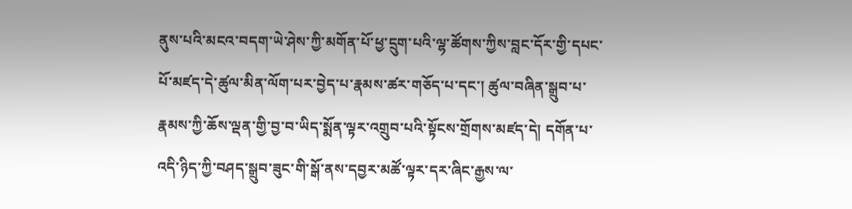ནུས་པའི་མངའ་བདག་ཡེ་ཤེས་ཀྱི་མགོན་པོ་ཕྱ་དྲུག་པའི་ལྷ་ཚོགས་ཀྱིས་བླང་དོར་གྱི་དཔང་པོ་མཛད་དེ་ཚུལ་མིན་ལོག་པར་བྱེད་པ་རྣམས་ཚར་གཅོད་པ་དང་། ཚུལ་བཞིན་སྒྲུབ་པ་རྣམས་ཀྱི་ཆོས་ལྡན་གྱི་བྱ་བ་ཡིད་སྨོན་ལྟར་འགྲུབ་པའི་སྟོངས་གྲོགས་མཛད་དེ། དགོན་པ་འདི་ཉིད་ཀྱི་བཤད་སྒྲུབ་ཟུང་གི་སྒོ་ནས་དབྱར་མཚོ་ལྟར་དར་ཞིང་རྒྱས་ལ་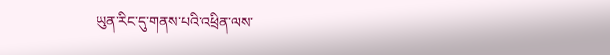ཡུན་རིང་དུ་གནས་པའི་འཕྲིན་ལས་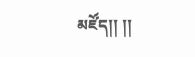མཛོད།། །།